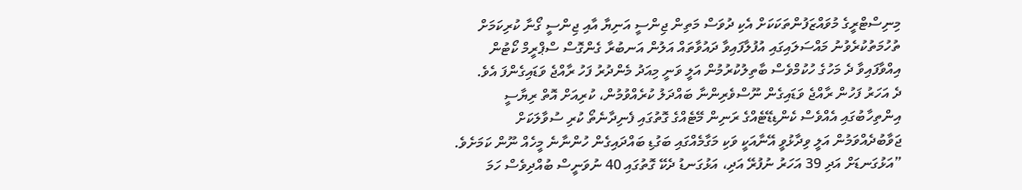މިނިސްޓްރީގެ މުވައްޒަފުންތަކަކަށް އެކި ދުވަސް މަތިން ޖިންސީ އަނިޔާ އާއި ޖިންސީ ގޯނާ ކުރިކަމަށް ތުހުމަތުކުރެވުނު މައްސަލައިގައި އުފުލާފައިވާ ދައުވާތައް އަލުން އަނބުރާ ގެންގޮސް ސްޕްރީމް ކޯޓުން އިއްވާފައިވާ ދެ މަހުގެ ހުކުމްވެސް ބާތިލުކުރުމުން އަލީ ވަނީ މިއަދު މެންދުރު ފަހު ރާއްޖެ ވަޑައިގެންފަ އެވެ.
ދެ އަހަރު ފަހުން ރާއްޖެ ވަޑައިގެން ނޫސްވެރިންނާ ބައްދަލު ކުރެއްވުމުން، ކުރިއަށް އޮތް ރިޔާސީ އިންތިހާބުގައި އެއްވެސް ކެންޑިޑޭޓެއްގެ ރަނިން މޭޓެއްގެ ގޮތުގައި ފެނިދާނެތޯ ކުރި ސުވާލަކަށް ޖަވާބުދެއްވަމުން އަލީ ވިދާޅުވީ އޭނާއަކީ ވަކި މަގާމެއްގައި ބަގުޑި ބައްދައިގެން ހުންނާނެ މީހެއް ނޫން ކަމަށެވެ.
”އަޅުގަނޑަށް އަދި 39 އަހަރު ނުފުރޭ އަދި، އަޅުގަނޑު ދެކޭ ގޮތުގައި 40 ނުވަނީސް ބުއްދިވެސް ހަމަ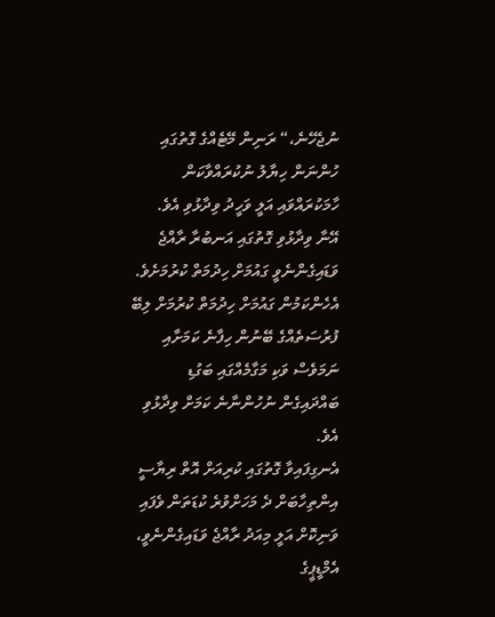ނުޖެހޭނެ،“ ރަނިން މޭޓެއްގެ ގޮތުގައި ހުންނަން ހިޔާލު ނުކުރައްވާކަން ހާމަކުރައްވައި އަލީ ވަހީދު ވިދާޅުވި އެވެ.
އޭނާ ވިދާޅުވި ގޮތުގައި އަނބުރާ ރާއްޖެ ވަޑައިގެންނެވީ ގައުމަށް ހިދުމަތް ކުރުމަށެވެ.
އެހެންކަމުން ގައުމަށް ހިދުމަތް ކުރުމަށް ލިބޭ ފުރުސަތެއްގެ ބޭނުން ހިފާނެ ކަމަށާއި ނަމަވެސް ވަކި މަގާމެއްގައި ބަގުޑި ބައްދައިގެން ނުހުންނާނެ ކަމަށް ވިދާޅުވި އެވެ.
އެނގިފައިވާ ގޮތުގައި ކުރިއަށް އޮތް ރިޔާސީ އިންތިހާބަށް ދެ މަހަށްވުރެ ކުޑަތަން ވެފައި ވަނިކޮށް އަލީ މިއަދު ރާއްޖެ ވަޑައިގެންނެވީ، އެމްޑީޕީގެ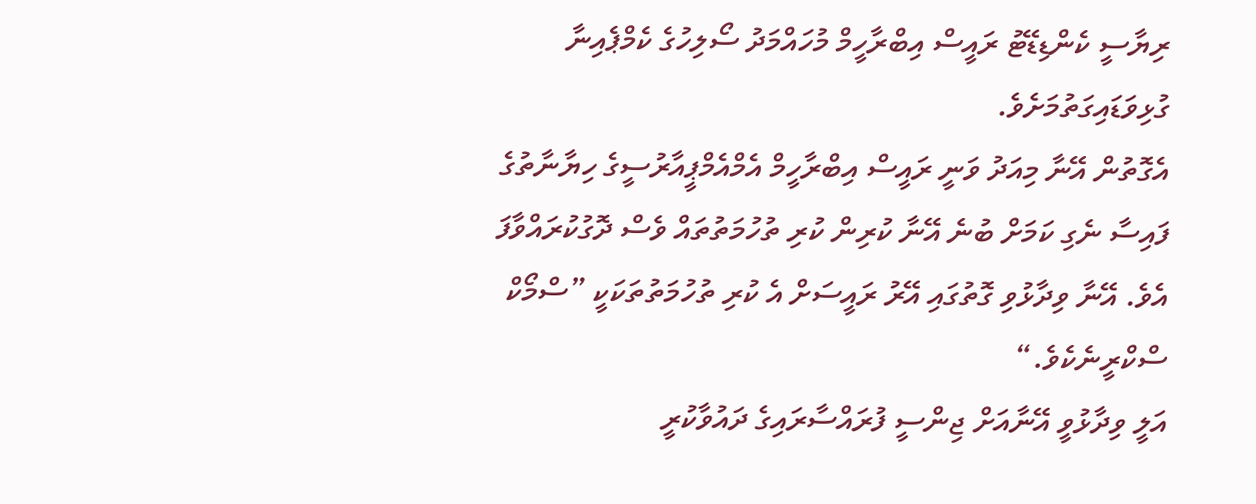ރިޔާސީ ކެންޑިޑޭޓު ރައީސް އިބްރާހީމް މުހައްމަދު ސޯލިހުގެ ކެމްޕެއިނާ ގުޅިވަޑައިގަތުމަށެވެ.
އެގޮތުން އޭނާ މިއަދު ވަނީ ރައީސް އިބްރާހީމް އެމްއެމްޕީއާރުސީގެ ހިޔާނާތުގެ ފައިސާ ނެގި ކަމަށް ބުނެ އޭނާ ކުރިން ކުރި ތުހުމަތުތައް ވެސް ދޮގުކުރައްވާފަ އެވެ. އޭނާ ވިދާޅުވި ގޮތުގައި އޭރު ރައީސަށް އެ ކުރި ތުހުމަތުތަކަކީ ”ސްމޯކް ސްކްރީނެކެވެ.“
އަލީ ވިދާޅުވީ އޭނާއަށް ޖިންސީ ފުރައްސާރައިގެ ދައުވާކުރީ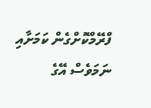ފްރޭމްކޮށްގެން ކަމަށާއި ނަމަވެސް އޭގެ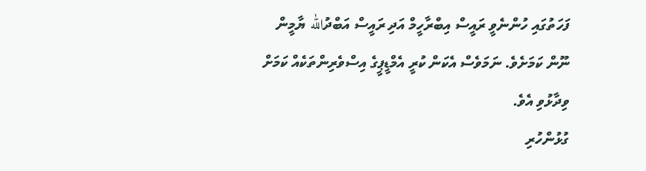ފަހަތުގައި ހުންނެވީ ރައީސް އިބްރާހީމް އަދި ރައީސް އަބްދުالله ޔާމީން ނޫން ކަމަށެވެ. ނަމަވެސް އެކަން ކުރީ އެމްޑީޕީގެ އިސްވެރިންތަކެއް ކަމަށް ވިދާޅުވި އެވެ.
ގުޅުންހުރި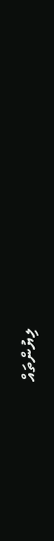ލިޔުންތައް